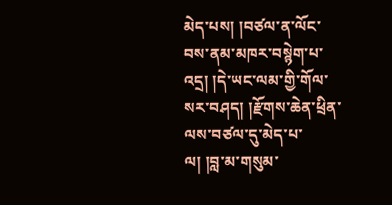མེད་པས། །བཙལ་ན་ལོང་བས་ནམ་མཁར་བསྙེག་པ་འདྲ། །དེ་ཡང་ལམ་གྱི་གོལ་སར་བཤད། །རྫོགས་ཆེན་ཕྲིན་ལས་བཙལ་དུ་མེད་པ་ལ། །བླ་མ་གསུམ་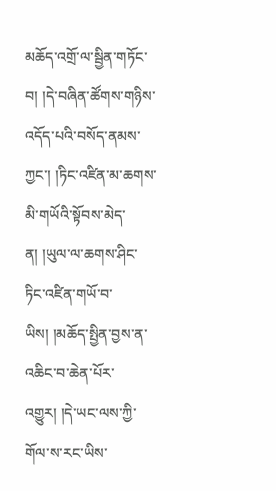མཆོད་འགྲོ་ལ་སྦྱིན་གཏོང་བ། །དེ་བཞིན་ཚོགས་གཉིས་འདོད་པའི་བསོད་ནམས་ཀྱང་། །ཏིང་འཛིན་མ་ཆགས་མི་གཡོའི་སྟོབས་མེད་ན། །ཡུལ་ལ་ཆགས་ཤིང་ཏིང་འཛིན་གཡོ་བ་ཡིས། །མཆོད་སྤྱིན་བྱས་ན་འཆིང་བ་ཆེན་པོར་འགྱུར། །དེ་ཡང་ལས་ཀྱི་གོལ་ས་རང་ཡིས་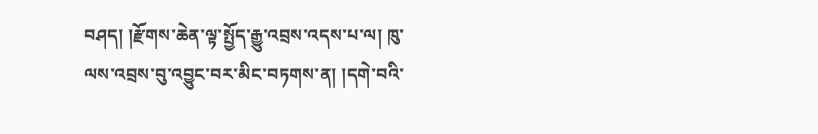བཤད། །རྫོགས་ཆེན་ལྟ་སྤྱོད་རྒྱུ་འབྲས་འདས་པ་ལ། ཁུ་ལས་འབྲས་བུ་འབྱུང་བར་མིང་བཏགས་ན། །དགེ་བའི་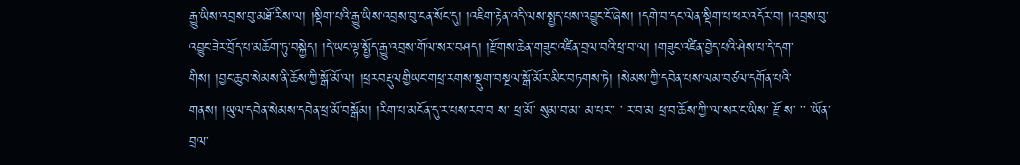རྒྱུ་ཡིས་འབྲས་བུ་མཐོ་རིས་ལ། །སྡིག་པའི་རྒྱུ་ཡིས་འབྲས་བུ་ངན་སོང་དུ། །འཇིག་རྟེན་འདི་ལས་སྤྱད་པས་འབྱུང་ངོ་ཞེས། །དགེ་བ་དང་ལེན་སྡིག་པ་ཕར་འདོར་བ། །འབྲས་བུ་འབྱུང་ཟེར་བྲོད་པ་མཆོག་ཏུ་བསྐྱེད། །དེ་ཡང་ལྟ་སྤྱོད་རྒྱུ་འབྲས་གོལ་སར་བཤད། །རྫོགས་ཆེན་གཟུང་འཛིན་བྲལ་བའི་ཕྲ་བ་ལ། །གཟུང་འཛིན་བྱེད་པའི་ཤེས་པ་དེ་དག་གིས། །བྱང་ཆུབ་སེམས་ནི་ཆོས་ཀྱི་སྒོ་མོ་ལ། །ཕྲརབརྡུལགྱིཡང་གཕྲ་རགས་སྡུག་བསྔལ་སྒོ་མོར་མིང་བཏགས་ཏེ། །སེམས་ཀྱི་དབེན་པས་ལམ་བཙལ་དགོན་པའི་གནས། །ཡུལ་དབེན་སེམས་དབེན་ཕྲ་མོ་བསྒོམ། །རིག་པ་མངོན་དུ་ར་པས་རབ་བ ས་ ཕྲ་མོ་ སུམ་བ་མ་ མ་པར་་ ་ ར་བ་མ ཕྲ་བ་ཆོས་ཀྱི་་ལ་སར་ང་ཡིས་ རྫོ ས་ ་་ ་ཡོན་བྲལ་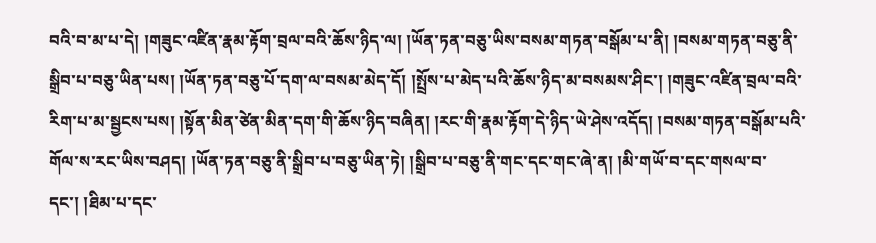བའི་བ་མ་པ་དེ། །གཟུང་འཛིན་རྣམ་རྟོག་བྲལ་བའི་ཆོས་ཉིད་ལ། །ཡོན་ཏན་བཅུ་ཡིས་བསམ་གཏན་བསྒོམ་པ་ནི། །བསམ་གཏན་བཅུ་ནི་སྒྲིབ་པ་བཅུ་ཡིན་པས། །ཡོན་ཏན་བཅུ་པོ་དག་ལ་བསམ་མེད་དོ། །སྤྲོས་པ་མེད་པའི་ཆོས་ཉིད་མ་བསམས་ཤིང་། །གཟུང་འཛིན་བྲལ་བའི་རིག་པ་མ་སྦྱངས་པས། །སྟོན་མིན་ཙེན་མིན་དག་གི་ཆོས་ཉིད་བཞིན། །རང་གི་རྣམ་རྟོག་དེ་ཉིད་ཡེ་ཤེས་འདོད། །བསམ་གཏན་བསྒོམ་པའི་གོལ་ས་རང་ཡིས་བཤད། །ཡོན་ཏན་བཅུ་ནི་སྒྲིབ་པ་བཅུ་ཡིན་ཏེ། །སྒྲིབ་པ་བཅུ་ནི་གང་དང་གང་ཞེ་ན། །མི་གཡོ་བ་དང་གསལ་བ་དང་། །ཐིམ་པ་དང་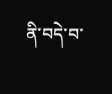ནི་བདེ་བ་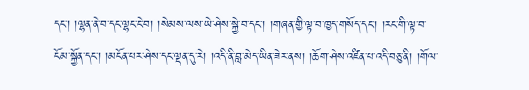དང་། །ལྷན་ནེ་བ་དང་ལྷང་ངེ་བ། །སེམས་ལས་ཡེ་ཤེས་སྐྱེ་བ་དང་། །གཞན་གྱི་ལྟ་བ་ཁྱད་གསོད་དང་། །རང་གི་ལྟ་བ་ངོམ་སྐྱོན་དང་། །མངོན་པར་ཤེས་དང་ལྡན་དུ་རེ། །འདི་ནི་བླ་མེད་ཡིན་ཟེར་ནས། །ཆོག་ཤེས་འཛིན་པ་འདི་བཅུ་ནི། །གོལ་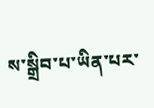ས་སྒྲིབ་པ་ཡིན་པར་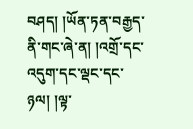བཤད། །ཡོན་ཏན་བརྒྱད་ནི་གང་ཞེ་ན། །འགྲོ་དང་འདུག་དང་ལྡང་དང་ཉལ། །ལྟ་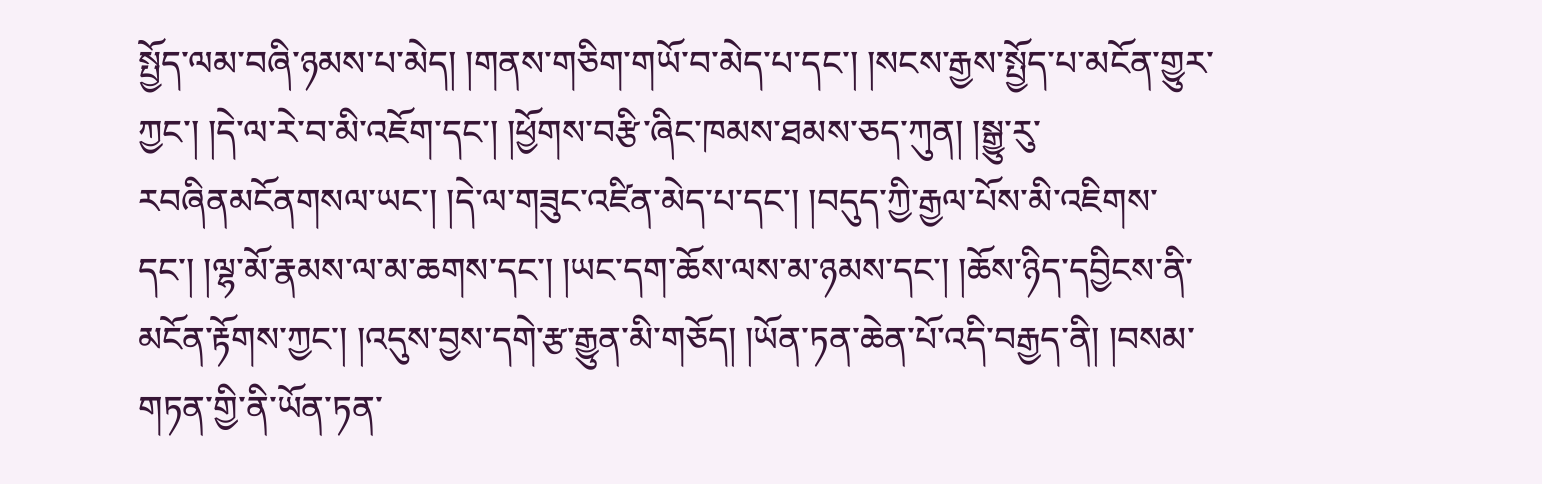སྤྱོད་ལམ་བཞི་ཉམས་པ་མེད། །གནས་གཅིག་གཡོ་བ་མེད་པ་དང་། །སངས་རྒྱས་སྤྱོད་པ་མངོན་གྱུར་ཀྱང་། །དེ་ལ་རེ་བ་མི་འཇོག་དང་། །ཕྱོགས་བརྩི་ཞིང་ཁམས་ཐམས་ཅད་ཀུན། །སྒྱུ་རུ་རབཞིནམངོནགསལ་ཡང་། །དེ་ལ་གཟུང་འཛིན་མེད་པ་དང་། །བདུད་ཀྱི་རྒྱལ་པོས་མི་འཇིགས་དང་། །ལྷ་མོ་རྣམས་ལ་མ་ཆགས་དང་། །ཡང་དག་ཆོས་ལས་མ་ཉམས་དང་། །ཆོས་ཉིད་དབྱིངས་ནི་མངོན་རྟོགས་ཀྱང་། །འདུས་བྱས་དགེ་རྩ་རྒྱུན་མི་གཅོད། །ཡོན་ཏན་ཆེན་པོ་འདི་བརྒྱད་ནི། །བསམ་གཏན་གྱི་ནི་ཡོན་ཏན་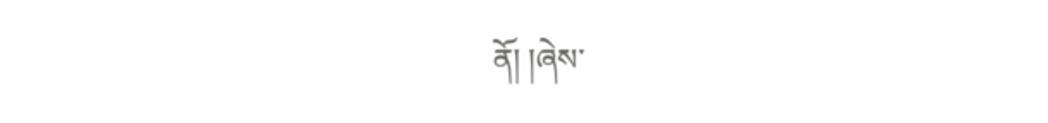ནོ། །ཞེས་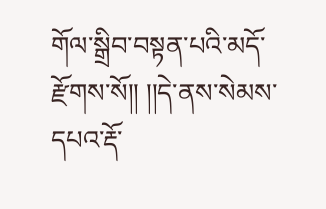གོལ་སྒྲིབ་བསྟན་པའི་མདོ་རྫོགས་སོ།། །།དེ་ནས་སེམས་དཔའ་རྡོ་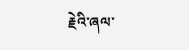རྗེའི་ཞལ་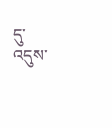དུ་འདུས་